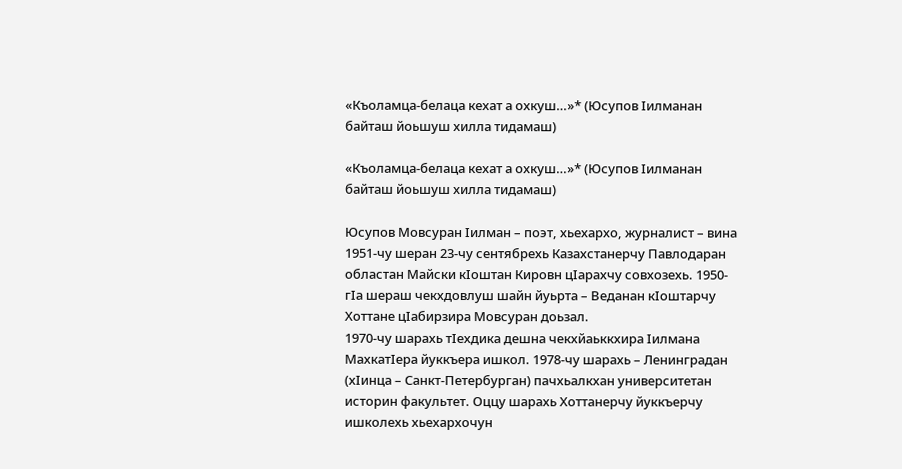«Къоламца-белаца кехат а охкуш…»* (Юсупов Iилманан байташ йоьшуш хилла тидамаш)

«Къоламца-белаца кехат а охкуш…»* (Юсупов Iилманан байташ йоьшуш хилла тидамаш)

Юсупов Мовсуран Iилман – поэт, хьехархо, журналист – вина 1951-чу шеран 23-чу сентябрехь Казахстанерчу Павлодаран областан Майски кIоштан Кировн цIарахчу совхозехь. 1950-гIа шераш чекхдовлуш шайн йуьрта – Веданан кIоштарчу Хоттане цIабирзира Мовсуран доьзал.
1970-чу шарахь тIехдика дешна чекхйаьккхира Iилмана МахкатIера йуккъера ишкол. 1978-чу шарахь – Ленинградан (хIинца – Санкт-Петербурган) пачхьалкхан университетан историн факультет. Оццу шарахь Хоттанерчу йуккъерчу ишколехь хьехархочун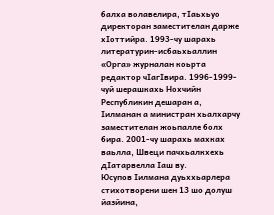балха волавелира, тIаьхьуо директоран заместителан дарже хIоттийра. 1993-чу шарахь литературин-исбаьхьаллин «Орга» журналан коьрта редактор чIагIвира. 1996-1999-чуй шерашкахь Нохчийн Республикин дешаран а, Iилманан а министран хьалхарчу заместителан жоьпалле болх бира. 2001-чу шарахь махках ваьлла, Швеци пачхьалкхехь дIатарвелла Iаш ву.
Юсупов Iилмана дуьххьарлера стихотворени шен 13 шо долуш йазйина,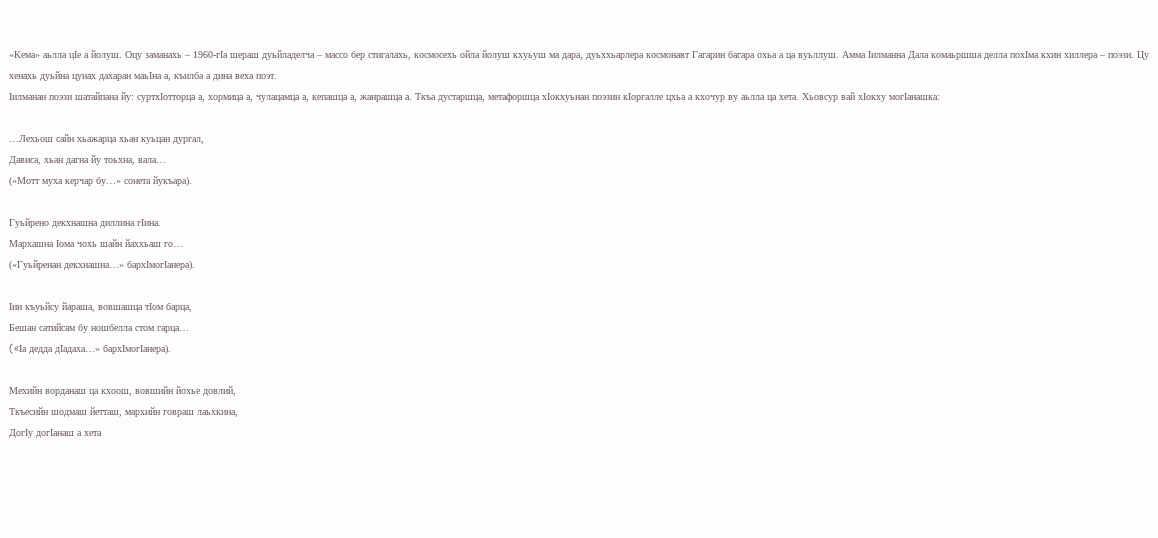«Кема» аьлла цIе а йолуш. Оцу заманахь – 1960-гIа шераш дуьйладелча – массо бер стигалахь, космосехь ойла йолуш кхуьуш ма дара, дуьххьарлера космонавт Гагарин багара охьа а ца вуьллуш. Амма Iилманна Дала комаьршша делла похIма кхин хиллера – поэзи. Цу хенахь дуьйна цунах дахаран маьIна а, къилба а дина веха поэт.
Iилманан поэзи шатайпана йу: суртхIотторца а, хормица а, чулацамца а, кепашца а, жанрашца а. Ткъа дустаршца, метафоршца хIокхуьнан поэзин кIоргалле цхьа а кхочур ву аьлла ца хета. Хьовсур вай хIокху могIанашка:

…Лехьош сайн хьажарца хьан куьцан дургал,
Дависа, хьан дагна йу тоьхна, вала…
(«Мотт муха керчар бу…» сонета йукъара).

Гуьйрено декхнашна диллина гIина.
Мархашна Iома чохь шайн йаххьаш го…
(«Гуьйренан декхнашна…» бархIмогIанера).

Iин къуьйсу йараша, вовшашца тIом барца,
Бешан сатийсам бу ношбелла стом гарца…
(«Iа дедда дIадаха…» бархIмогIанера).

Мехийн ворданаш ца кхоош, вовшийн йохье довлий,
Ткъесийн шодмаш йетташ, мархийн говраш лаьхкина,
ДогIу догIанаш а хета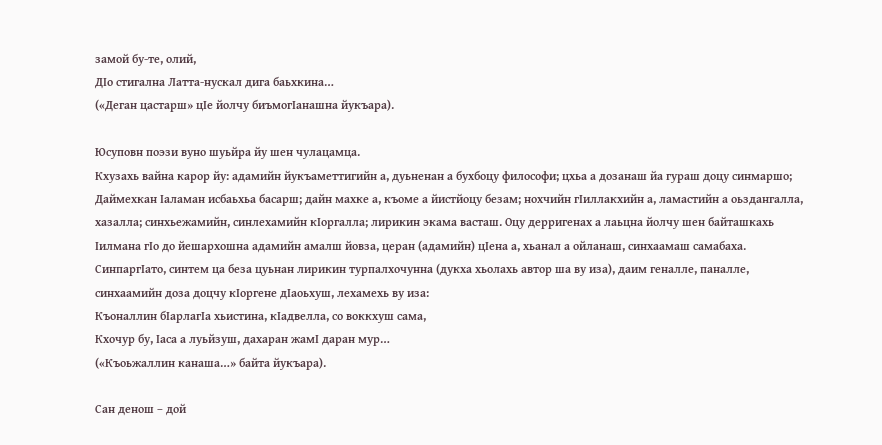замой бу-те, олий,
ДIо стигална Латта-нускал дига баьхкина…
(«Деган цастарш» цIе йолчу биъмогIанашна йукъара).

Юсуповн поэзи вуно шуьйра йу шен чулацамца.
Кхузахь вайна карор йу: адамийн йукъаметтигийн а, дуьненан а бухбоцу философи; цхьа а дозанаш йа гураш доцу синмаршо; Даймехкан Iаламан исбаьхьа басарш; дайн махке а, къоме а йистйоцу безам; нохчийн гIиллакхийн а, ламастийн а оьздангалла, хазалла; синхьежамийн, синлехамийн кIоргалла; лирикин экама васташ. Оцу дерригенах а лаьцна йолчу шен байташкахь Iилмана гIо до йешархошна адамийн амалш йовза, церан (адамийн) цIена а, хьанал а ойланаш, синхаамаш самабаха. СинпаргIато, синтем ца беза цуьнан лирикин турпалхочунна (дукха хьолахь автор ша ву иза), даим геналле, паналле, синхаамийн доза доцчу кIоргене дIаоьхуш, лехамехь ву иза:
Къоналлин бIарлагIа хьистина, кIадвелла, со воккхуш сама,
Кхочур бу, Iаса а луьйзуш, дахаран жамI даран мур…
(«Къоьжаллин канаша…» байта йукъара).

Сан денош – дой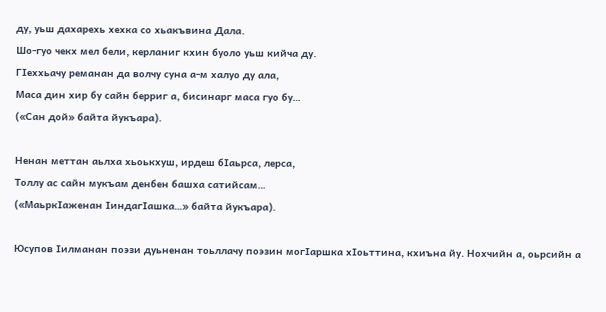ду, уьш дахарехь хехка со хьакъвина Дала.
Шо-гуо чекх мел бели, керланиг кхин буоло уьш кийча ду.
ГIеххьачу реманан да волчу суна а-м халуо ду ала,
Маса дин хир бу сайн берриг а, бисинарг маса гуо бу…
(«Сан дой» байта йукъара).

Ненан меттан аьлха хьоькхуш, ирдеш бIаьрса, лерса,
Толлу ас сайн мукъам денбен башха сатийсам…
(«МаьркIаженан IиндагIашка…» байта йукъара).

Юсупов Iилманан поэзи дуьненан тоьллачу поэзин могIаршка хIоьттина, кхиъна йу. Нохчийн а, оьрсийн а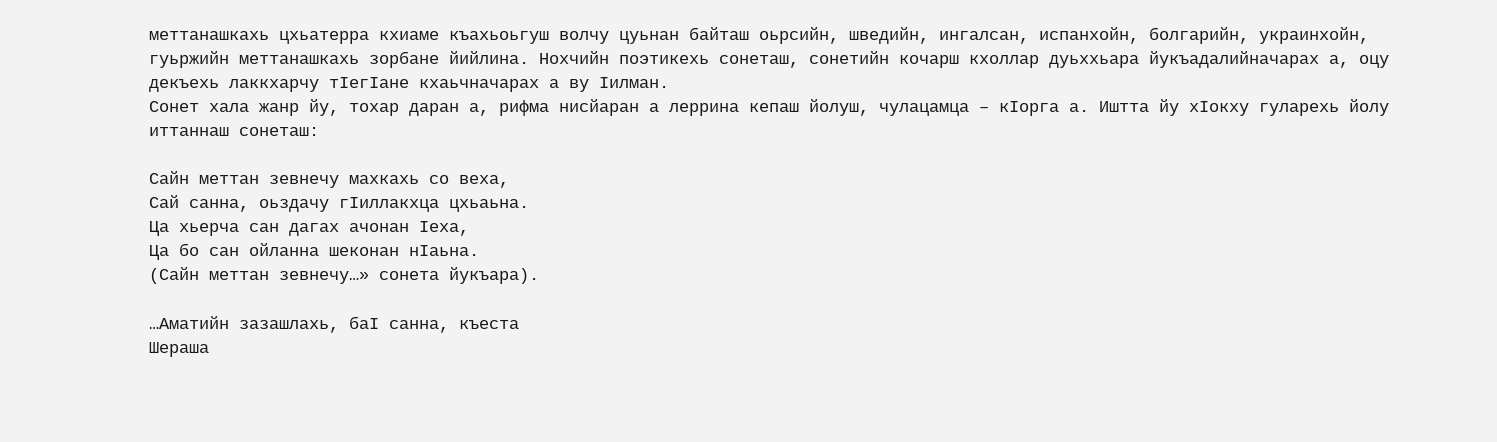меттанашкахь цхьатерра кхиаме къахьоьгуш волчу цуьнан байташ оьрсийн, шведийн, ингалсан, испанхойн, болгарийн, украинхойн, гуьржийн меттанашкахь зорбане йийлина. Нохчийн поэтикехь сонеташ, сонетийн кочарш кхоллар дуьххьара йукъадалийначарах а, оцу декъехь лаккхарчу тIегIане кхаьчначарах а ву Iилман.
Сонет хала жанр йу, тохар даран а, рифма нисйаран а леррина кепаш йолуш, чулацамца – кIорга а. Иштта йу хIокху гуларехь йолу иттаннаш сонеташ:

Сайн меттан зевнечу махкахь со веха,
Сай санна, оьздачу гIиллакхца цхьаьна.
Ца хьерча сан дагах ачонан Iеха,
Ца бо сан ойланна шеконан нIаьна.
(Сайн меттан зевнечу…» сонета йукъара).

…Аматийн зазашлахь, баI санна, къеста
Шераша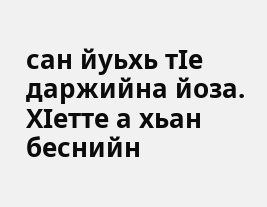сан йуьхь тIе даржийна йоза.
ХIетте а хьан беснийн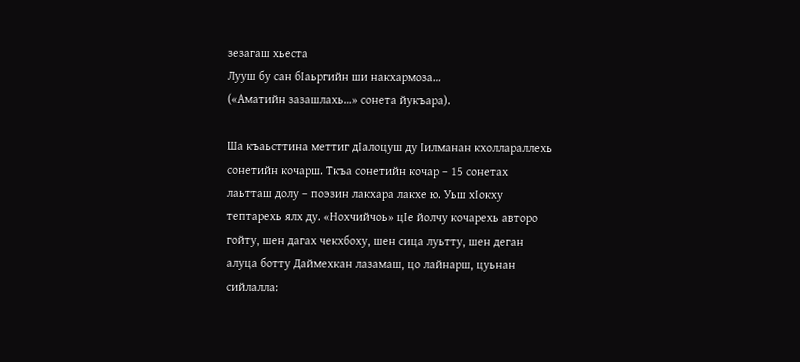зезагаш хьеста
Лууш бу сан бIаьргийн ши накхармоза…
(«Аматийн зазашлахь…» сонета йукъара).

Ша къаьсттина меттиг дIалоцуш ду Iилманан кхоллараллехь сонетийн кочарш. Ткъа сонетийн кочар – 15 сонетах лаьтташ долу – поэзин лакхара лакхе ю. Уьш хIокху тептарехь ялх ду. «Нохчийчоь» цIе йолчу кочарехь авторо гойту, шен дагах чекхбоху, шен сица луьтту, шен деган алуца ботту Даймехкан лазамаш, цо лайнарш, цуьнан сийлалла: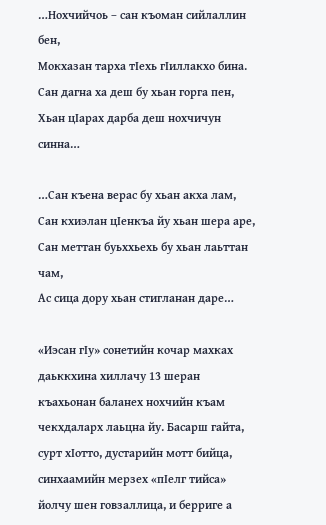…Нохчийчоь – сан къоман сийлаллин бен,
Мокхазан тарха тIехь гIиллакхо бина.
Сан дагна ха деш бу хьан горга пен,
Хьан цIарах дарба деш нохчичун синна…

…Сан къена верас бу хьан акха лам,
Сан кхиэлан цIенкъа йу хьан шера аре,
Сан меттан буьххьехь бу хьан лаьттан чам,
Ас сица дору хьан стигланан даре…

«Иэсан гIу» сонетийн кочар махках даьккхина хиллачу 13 шеран къахьонан баланех нохчийн къам чекхдаларх лаьцна йу. Басарш гайта, сурт хIотто, дустарийн мотт бийца, синхаамийн мерзех «пIелг тийса» йолчу шен говзаллица, и берриге а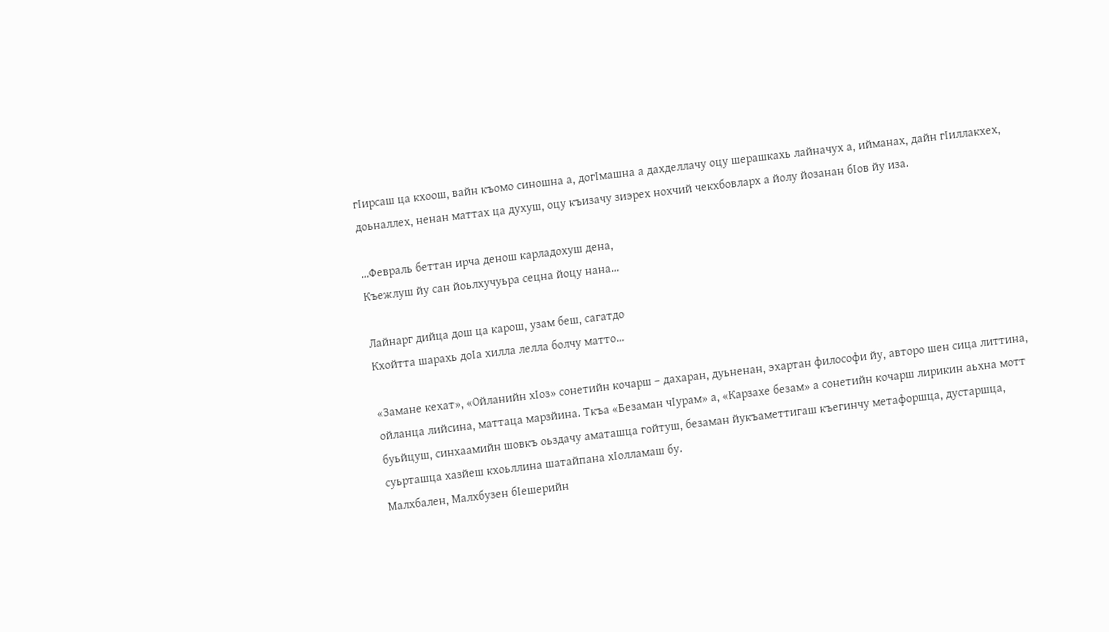гIирсаш ца кхоош, вайн къомо синошна а, догIмашна а дахделлачу оцу шерашкахь лайначух а, ийманах, дайн гIиллакхех, доьналлех, ненан маттах ца духуш, оцу къизачу зиэрех нохчий чекхбовларх а йолу йозанан бIов йу иза.

…Февраль беттан ирча денош карладохуш дена,
Къежлуш йу сан йоьлхучуьра сецна йоцу нана…

Лайнарг дийца дош ца карош, узам беш, сагатдо
Кхойтта шарахь доIа хилла лелла болчу матто…

«Замане кехат», «Ойланийн хIоз» сонетийн кочарш – дахаран, дуьненан, эхартан философи йу, авторо шен сица литтина, ойланца лийсина, маттаца марзйина. Ткъа «Безаман чIурам» а, «Карзахе безам» а сонетийн кочарш лирикин аьхна мотт буьйцуш, синхаамийн шовкъ оьздачу аматашца гойтуш, безаман йукъаметтигаш къегинчу метафоршца, дустаршца, суьрташца хазйеш кхоьллина шатайпана хIолламаш бу.
Малхбален, Малхбузен бIешерийн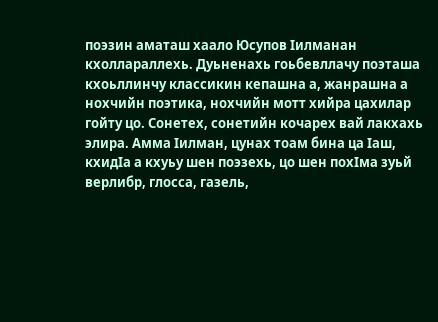поэзин аматаш хаало Юсупов Iилманан кхоллараллехь. Дуьненахь гоьбевллачу поэташа кхоьллинчу классикин кепашна а, жанрашна а нохчийн поэтика, нохчийн мотт хийра цахилар гойту цо. Сонетех, сонетийн кочарех вай лакхахь элира. Амма Iилман, цунах тоам бина ца Iаш, кхидIа а кхуьу шен поэзехь, цо шен похIма зуьй верлибр, глосса, газель,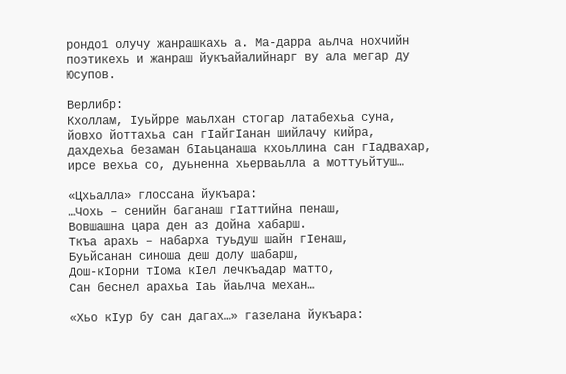рондо1 олучу жанрашкахь а. Ма-дарра аьлча нохчийн поэтикехь и жанраш йукъайалийнарг ву ала мегар ду Юсупов.

Верлибр:
Кхоллам, Iуьйрре маьлхан стогар латабехьа суна,
йовхо йоттахьа сан гIайгIанан шийлачу кийра,
дахдехьа безаман бIаьцанаша кхоьллина сан гIадвахар,
ирсе вехьа со, дуьненна хьерваьлла а моттуьйтуш…

«Цхьалла» глоссана йукъара:
…Чохь – сенийн баганаш гIаттийна пенаш,
Вовшашна цара ден аз дойна хабарш.
Ткъа арахь – набарха туьдуш шайн гIенаш,
Буьйсанан синоша деш долу шабарш,
Дош-кIорни тIома кIел лечкъадар матто,
Сан беснел арахьа Iаь йаьлча механ…

«Хьо кIур бу сан дагах…» газелана йукъара: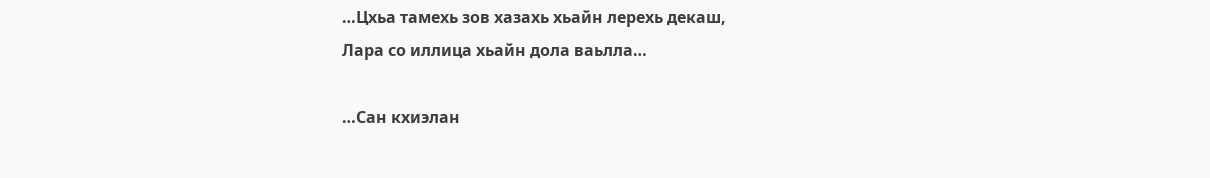…Цхьа тамехь зов хазахь хьайн лерехь декаш,
Лара со иллица хьайн дола ваьлла…

…Сан кхиэлан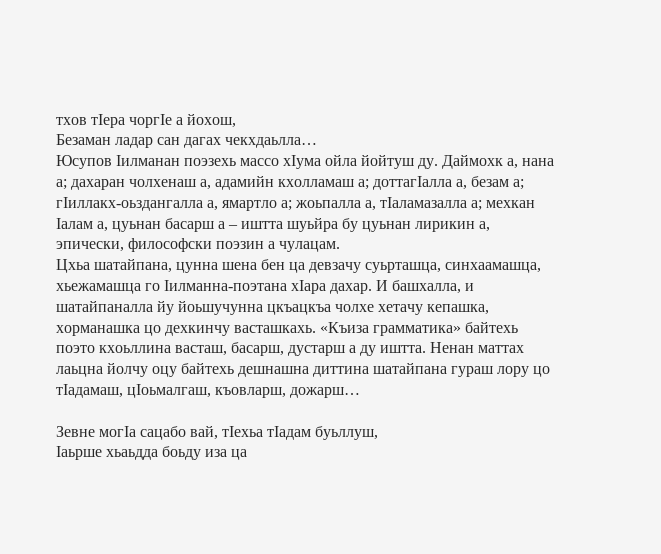тхов тIера чоргIе а йохош,
Безаман ладар сан дагах чекхдаьлла…
Юсупов Iилманан поэзехь массо хIума ойла йойтуш ду. Даймохк а, нана а; дахаран чолхенаш а, адамийн кхолламаш а; доттагIалла а, безам а; гIиллакх-оьздангалла а, ямартло а; жоьпалла а, тIаламазалла а; мехкан Iалам а, цуьнан басарш а – иштта шуьйра бу цуьнан лирикин а, эпически, философски поэзин а чулацам.
Цхьа шатайпана, цунна шена бен ца девзачу суьрташца, синхаамашца, хьежамашца го Iилманна-поэтана хIара дахар. И башхалла, и шатайпаналла йу йоьшучунна цкъацкъа чолхе хетачу кепашка, хорманашка цо дехкинчу васташкахь. «Къиза грамматика» байтехь поэто кхоьллина васташ, басарш, дустарш а ду иштта. Ненан маттах лаьцна йолчу оцу байтехь дешнашна диттина шатайпана гураш лору цо тIадамаш, цIоьмалгаш, къовларш, дожарш…

Зевне могIа сацабо вай, тIехьа тIадам буьллуш,
Iаьрше хьаьдда боьду иза ца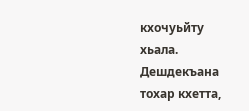кхочуьйту хьала.
Дешдекъана тохар кхетта,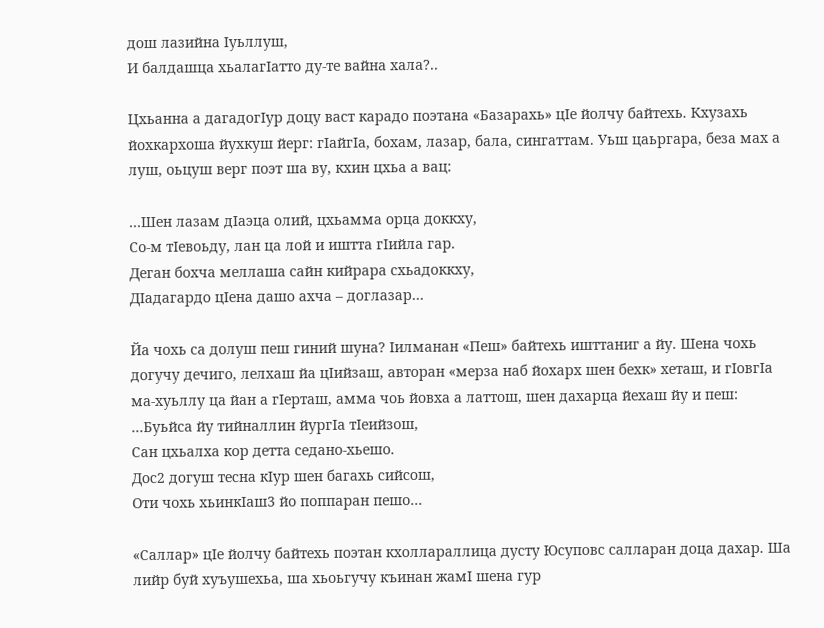дош лазийна Iуьллуш,
И балдашца хьалагIатто ду-те вайна хала?..

Цхьанна а дагадогIур доцу васт карадо поэтана «Базарахь» цIе йолчу байтехь. Кхузахь йохкархоша йухкуш йерг: гIайгIа, бохам, лазар, бала, сингаттам. Уьш цаьргара, беза мах а луш, оьцуш верг поэт ша ву, кхин цхьа а вац:

…Шен лазам дIаэца олий, цхьамма орца доккху,
Со-м тIевоьду, лан ца лой и иштта гIийла гар.
Деган бохча меллаша сайн кийрара схьадоккху,
ДIадагардо цIена дашо ахча – доглазар…

Йа чохь са долуш пеш гиний шуна? Iилманан «Пеш» байтехь ишттаниг а йу. Шена чохь догучу дечиго, лелхаш йа цIийзаш, авторан «мерза наб йохарх шен бехк» хеташ, и гIовгIа ма-хуьллу ца йан а гIерташ, амма чоь йовха а латтош, шен дахарца йехаш йу и пеш:
…Буьйса йу тийналлин йургIа тIеийзош,
Сан цхьалха кор детта седано-хьешо.
Дос2 догуш тесна кIур шен багахь сийсош,
Оти чохь хьинкIаш3 йо поппаран пешо…

«Саллар» цIе йолчу байтехь поэтан кхоллараллица дусту Юсуповс салларан доца дахар. Ша лийр буй хуъушехьа, ша хьоьгучу къинан жамI шена гур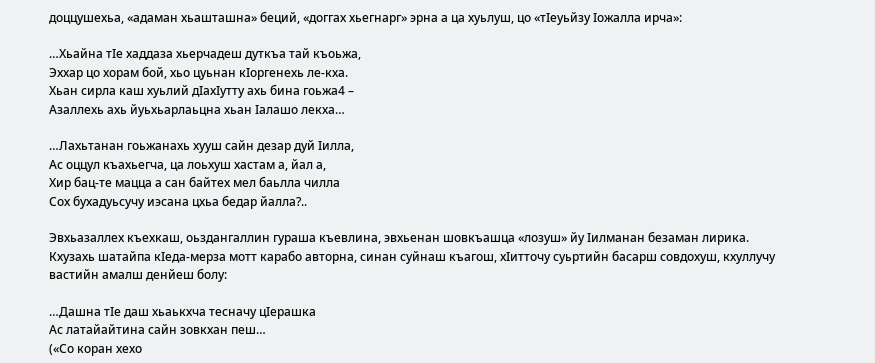доццушехьа, «адаман хьашташна» беций, «доггах хьегнарг» эрна а ца хуьлуш, цо «тIеуьйзу Iожалла ирча»:

…Хьайна тIе хаддаза хьерчадеш дуткъа тай къоьжа,
Эххар цо хорам бой, хьо цуьнан кIоргенехь ле-кха.
Хьан сирла каш хуьлий дIахIутту ахь бина гоьжа4 –
Азаллехь ахь йуьхьарлаьцна хьан Iалашо лекха…

…Лахьтанан гоьжанахь хууш сайн дезар дуй Iилла,
Ас оццул къахьегча, ца лоьхуш хастам а, йал а,
Хир бац-те мацца а сан байтех мел баьлла чилла
Сох бухадуьсучу иэсана цхьа бедар йалла?..

Эвхьазаллех къехкаш, оьздангаллин гураша къевлина, эвхьенан шовкъашца «лозуш» йу Iилманан безаман лирика. Кхузахь шатайпа кIеда-мерза мотт карабо авторна, синан суйнаш къагош, хIитточу суьртийн басарш совдохуш, кхуллучу вастийн амалш денйеш болу:

…Дашна тIе даш хьаькхча тесначу цIерашка
Ас латайайтина сайн зовкхан пеш…
(«Со коран хехо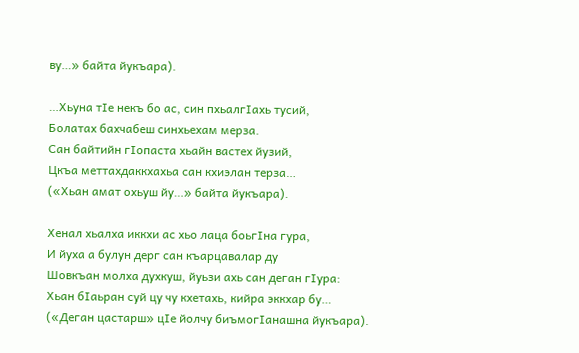ву…» байта йукъара).

…Хьуна тIе некъ бо ас, син пхьалгIахь тусий,
Болатах бахчабеш синхьехам мерза.
Сан байтийн гIопаста хьайн вастех йузий,
Цкъа меттахдаккхахьа сан кхиэлан терза…
(«Хьан амат охьуш йу…» байта йукъара).

Хенал хьалха иккхи ас хьо лаца боьгIна гура,
И йуха а булун дерг сан къарцавалар ду
Шовкъан молха духкуш, йуьзи ахь сан деган гIура:
Хьан бIаьран суй цу чу кхетахь, кийра эккхар бу…
(«Деган цастарш» цIе йолчу биъмогIанашна йукъара).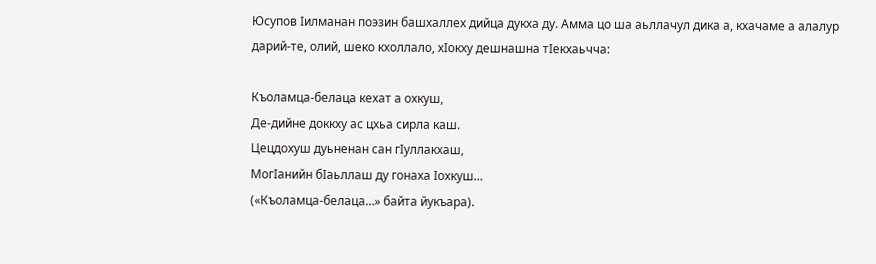Юсупов Iилманан поэзин башхаллех дийца дукха ду. Амма цо ша аьллачул дика а, кхачаме а алалур дарий-те, олий, шеко кхоллало, хIокху дешнашна тIекхаьчча:

Къоламца-белаца кехат а охкуш,
Де-дийне доккху ас цхьа сирла каш.
Цецдохуш дуьненан сан гIуллакхаш,
МогIанийн бIаьллаш ду гонаха Iохкуш…
(«Къоламца-белаца…» байта йукъара).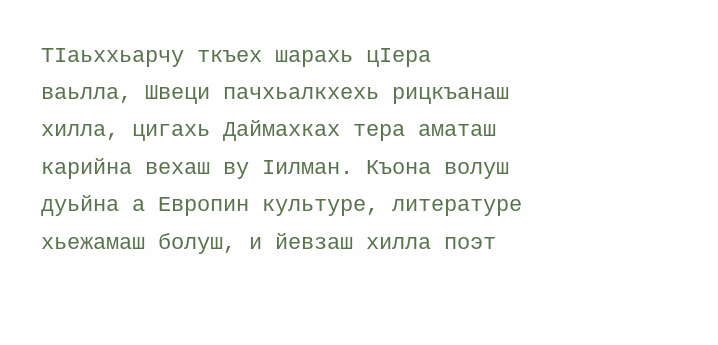ТIаьххьарчу ткъех шарахь цIера ваьлла, Швеци пачхьалкхехь рицкъанаш хилла, цигахь Даймахках тера аматаш карийна вехаш ву Iилман. Къона волуш дуьйна а Европин культуре, литературе хьежамаш болуш, и йевзаш хилла поэт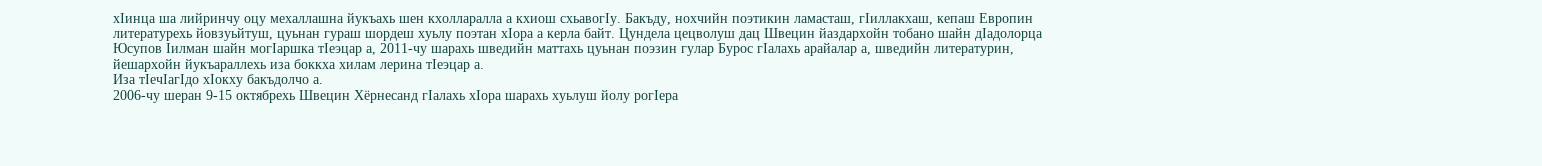хIинца ша лийринчу оцу мехаллашна йукъахь шен кхолларалла а кхиош схьавогIу. Бакъду, нохчийн поэтикин ламасташ, гIиллакхаш, кепаш Европин литературехь йовзуьйтуш, цуьнан гураш шордеш хуьлу поэтан хIора а керла байт. Цундела цецволуш дац Швецин йаздархойн тобано шайн дIадолорца Юсупов Iилман шайн могIаршка тIеэцар а, 2011-чу шарахь шведийн маттахь цуьнан поэзин гулар Бурос гIалахь арайалар а, шведийн литературин, йешархойн йукъараллехь иза боккха хилам лерина тIеэцар а.
Иза тIечIагIдо хIокху бакъдолчо а.
2006-чу шеран 9-15 октябрехь Швецин Хëрнeсанд гIалахь хIора шарахь хуьлуш йолу рогIера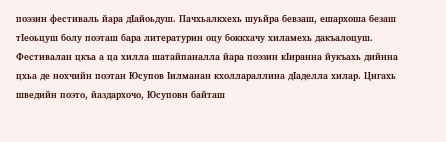поэзин фестиваль йара дIайоьдуш. Пачхьалкхехь шуьйра бевзаш, ешархоша безаш тIеоьцуш болу поэташ бара литературин оцу боккхачу хиламехь дакъалоцуш. Фестивалан цкъа а ца хилла шатайпаналла йара поэзин кIиранна йукъахь дийнна цхьа де нохчийн поэтан Юсупов Iилманан кхоллараллина дIаделла хилар. Цигахь шведийн поэто, йаздархочо, Юсуповн байташ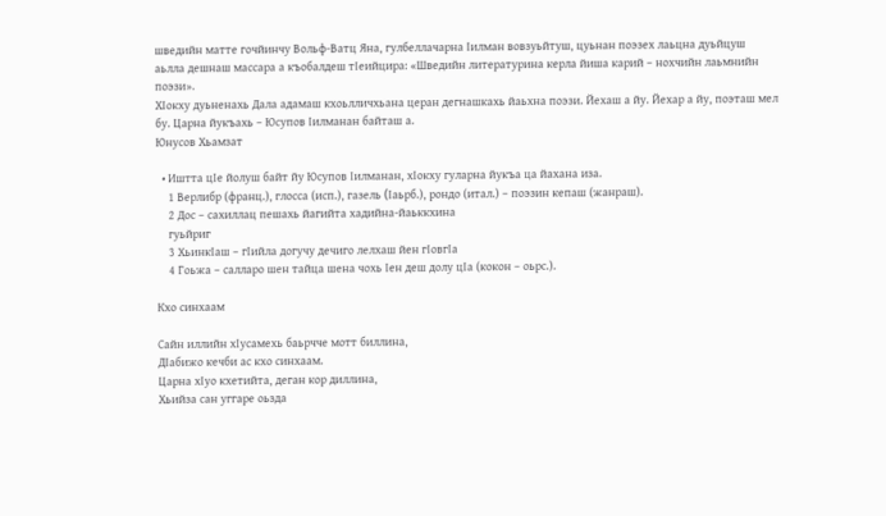шведийн матте гочйинчу Вольф-Ватц Яна, гулбеллачарна Iилман вовзуьйтуш, цуьнан поэзех лаьцна дуьйцуш аьлла дешнаш массара а къобалдеш тIеийцира: «Шведийн литературина керла йиша карий – нохчийн лаьмнийн поэзи».
ХIокху дуьненахь Дала адамаш кхоьлличхьана церан дегнашкахь йаьхна поэзи. Йехаш а йу. Йехар а йу, поэташ мел бу. Царна йукъахь – Юсупов Iилманан байташ а.
Юнусов Хьамзат

  • Иштта цIе йолуш байт йу Юсупов Iилманан, хIокху гуларна йукъа ца йахана иза.
    1 Верлибр (франц.), глосса (исп.), газель (Iаьрб.), рондо (итал.) – поэзин кепаш (жанраш).
    2 Дос – сахиллац пешахь йагийта хадийна-йаьккхина
    гуьйриг
    3 ХьинкIаш – гIийла догучу дечиго лелхаш йен гIовгIа
    4 Гоьжа – салларо шен тайца шена чохь Iен деш долу цIа (кокон – оьрс.).

Кхо синхаам

Сайн иллийн хIусамехь баьрчче мотт биллина,
ДIабижо кечби ас кхо синхаам.
Царна хIуо кхетийта, деган кор диллина,
Хьийза сан уггаре оьзда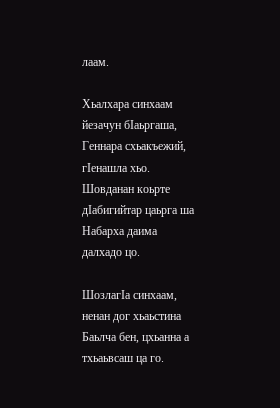лаам.

Хьалхара синхаам йезачун бIаьргаша,
Геннара схьакъежий, гIенашла хьо.
Шовданан коьрте дIабигийтар цаьрга ша
Набарха даима далхадо цо.

ШозлагIа синхаам, ненан дог хьаьстина
Баьлча бен, цхьанна а тхьаьвсаш ца го.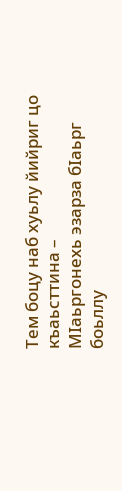Тем боцу наб хуьлу йийриг цо къаьсттина –
МIаьргонехь эзарза бIаьрг боьллу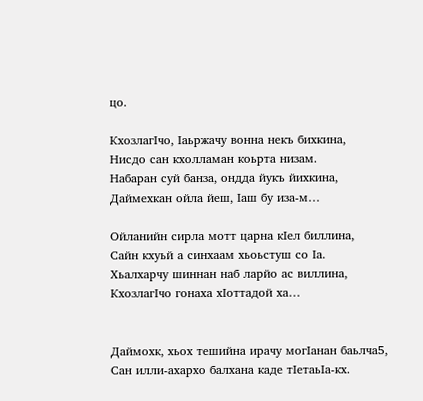цо.

КхозлагIчо, Iаьржачу вонна некъ бихкина,
Нисдо сан кхолламан коьрта низам.
Набаран суй банза, ондда йукъ йихкина,
Даймехкан ойла йеш, Iаш бу иза-м…

Ойланийн сирла мотт царна кIел биллина,
Сайн кхуьй а синхаам хьоьстуш со Iа.
Хьалхарчу шиннан наб ларйо ас виллина,
КхозлагIчо гонаха хIоттадой ха…


Даймохк, хьох тешийна ирачу могIанан баьлча5,
Сан илли-ахархо балхана каде тIетаьIа-кх.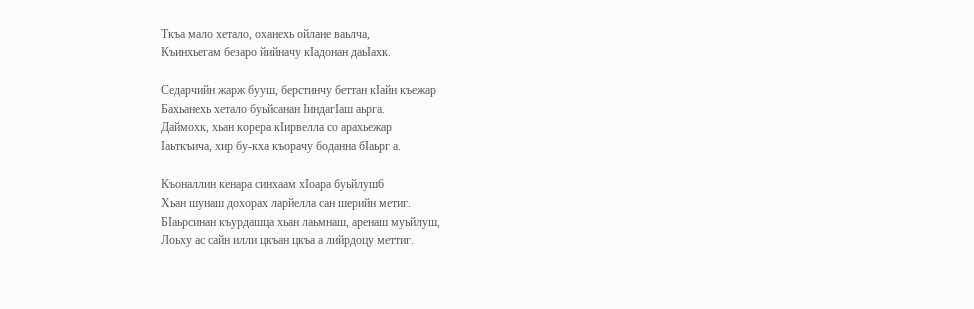Ткъа мало хетало, оханехь ойлане ваьлча,
Къинхьегам безаро йийначу кIадонан даьIахк.

Седарчийн жарж бууш, берстинчу беттан кIайн къежар
Бахьанехь хетало буьйсанан IиндагIаш аьрга.
Даймохк, хьан корера кIирвелла со арахьежар
Iаьткъича, хир бу-кха къорачу боданна бIаьрг а.

Къоналлин кенара синхаам хIоара буьйлуш6
Хьан шунаш дохорах ларйелла сан шерийн метиг.
БIаьрсинан къурдашца хьан лаьмнаш, аренаш муьйлуш,
Лоьху ас сайн илли цкъан цкъа а лийрдоцу меттиг.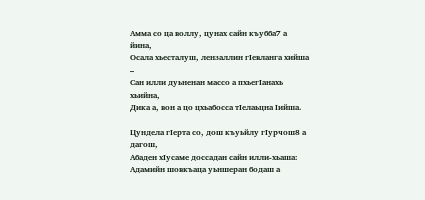Амма со ца воллу, цунах сайн къубба7 а йина,
Осала хьесталуш, лензаллин гIевланга хийша –
Сан илли дуьненан массо а пхьегIанахь хьийна,
Дика а, вон а цо цхьабосса тIелаьцна Iийша.

Цундела гIерта со, дош къуьйлу гIурчош8 а дагош,
Абаден хIусаме доссадан сайн илли-хьаша:
Адамийн шовкъаца уьншеран бодаш а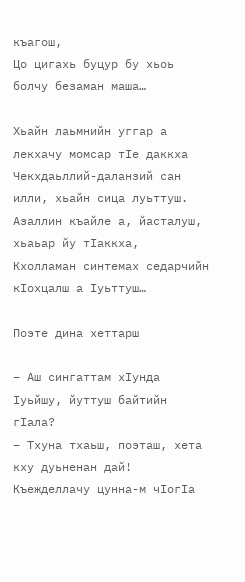къагош,
Цо цигахь буцур бу хьоь болчу безаман маша…

Хьайн лаьмнийн уггар а лекхачу момсар тIе даккха
Чекхдаьллий-даланзий сан илли, хьайн сица луьттуш.
Азаллин къайле а, йасталуш, хьаьар йу тIаккха,
Кхолламан синтемах седарчийн кIохцалш а Iуьттуш…

Поэте дина хеттарш

– Аш сингаттам хIунда Iуьйшу, йуттуш байтийн гIала?
– Тхуна тхаьш, поэташ, хета кху дуьненан дай!
Къежделлачу цунна-м чIогIа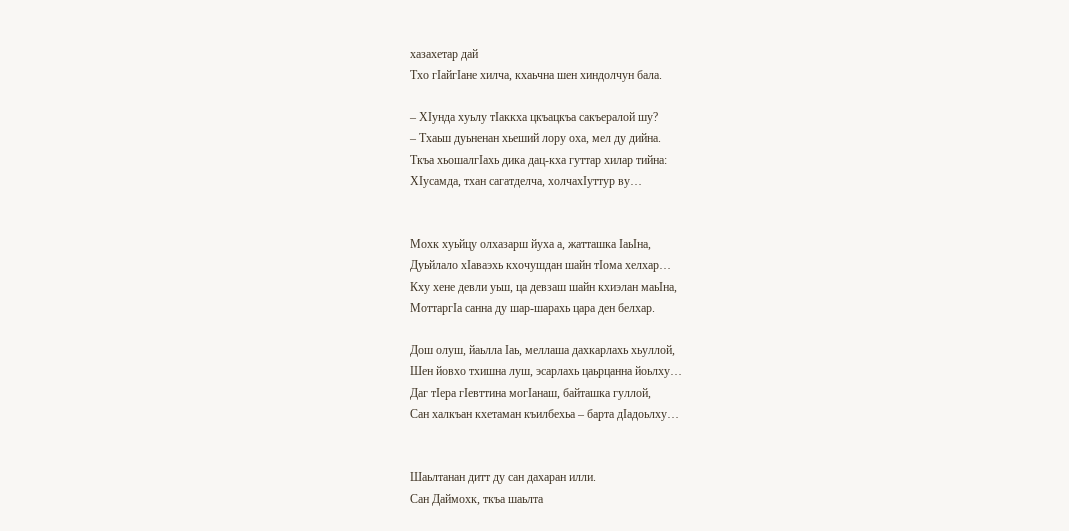хазахетар дай
Тхо гIайгIане хилча, кхаьчна шен хиндолчун бала.

– ХIунда хуьлу тIаккха цкъацкъа сакъералой шу?
– Тхаьш дуьненан хьеший лору оха, мел ду дийна.
Ткъа хьошалгIахь дика дац-кха гуттар хилар тийна:
ХIусамда, тхан сагатделча, холчахIуттур ву…


Мохк хуьйцу олхазарш йуха а, жатташка IаьIна,
Дуьйлало хIаваэхь кхочушдан шайн тIома хелхар…
Кху хене девли уьш, ца девзаш шайн кхиэлан маьIна,
МоттаргIа санна ду шар-шарахь цара ден белхар.

Дош олуш, йаьлла Iаь, меллаша дахкарлахь хьуллой,
Шен йовхо тхишна луш, эсарлахь цаьрцанна йоьлху…
Даг тIера гIевттина могIанаш, байташка гуллой,
Сан халкъан кхетаман къилбехьа – барта дIадоьлху…


Шаьлтанан дитт ду сан дахаран илли.
Сан Даймохк, ткъа шаьлта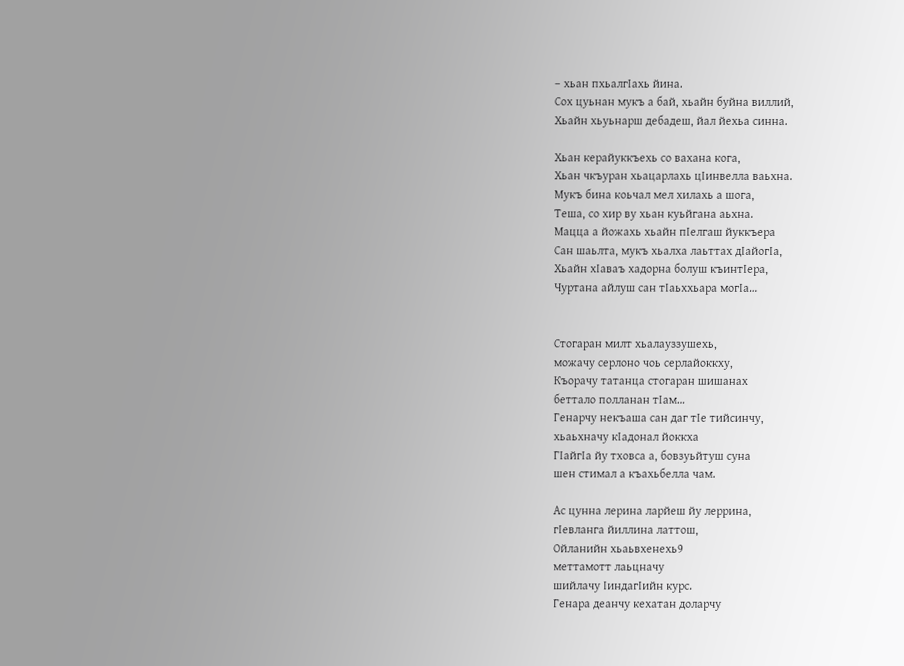– хьан пхьалгIахь йина.
Сох цуьнан мукъ а бай, хьайн буйна виллий,
Хьайн хьуьнарш дебадеш, йал йехьа синна.

Хьан керайуккъехь со вахана кога,
Хьан чкъуран хьацарлахь цIинвелла ваьхна.
Мукъ бина коьчал мел хилахь а шога,
Теша, со хир ву хьан куьйгана аьхна.
Мацца а йожахь хьайн пIелгаш йуккъера
Сан шаьлта, мукъ хьалха лаьттах дIайогIа,
Хьайн хIаваъ хадорна болуш къинтIера,
Чуртана айлуш сан тIаьххьара могIа…


Стогаран милт хьалауззушехь,
можачу серлоно чоь серлайоккху,
Къорачу татанца стогаран шишанах
беттало полланан тIам…
Генарчу некъаша сан даг тIе тийсинчу,
хьаьхначу кIадонал йоккха
ГIайгIа йу тховса а, бовзуьйтуш суна
шен стимал а къахьбелла чам.

Ас цунна лерина ларйеш йу леррина,
гIевланга йиллина латтош,
Ойланийн хьаьвхенехь9
меттамотт лаьцначу
шийлачу IиндагIийн курс.
Генара деанчу кехатан доларчу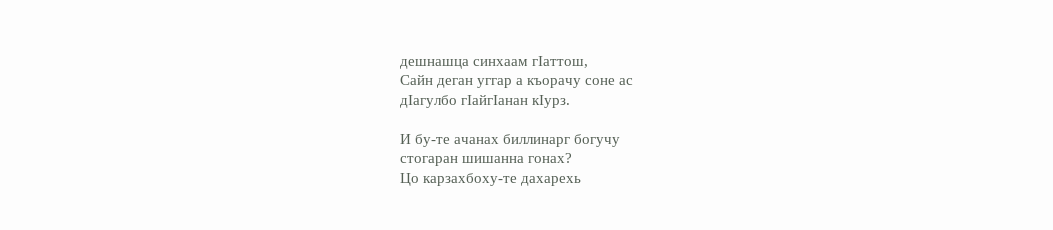дешнашца синхаам гIаттош,
Сайн деган уггар а къорачу соне ас
дIагулбо гIайгIанан кIурз.

И бу-те ачанах биллинарг богучу
стогаран шишанна гонах?
Цо карзахбоху-те дахарехь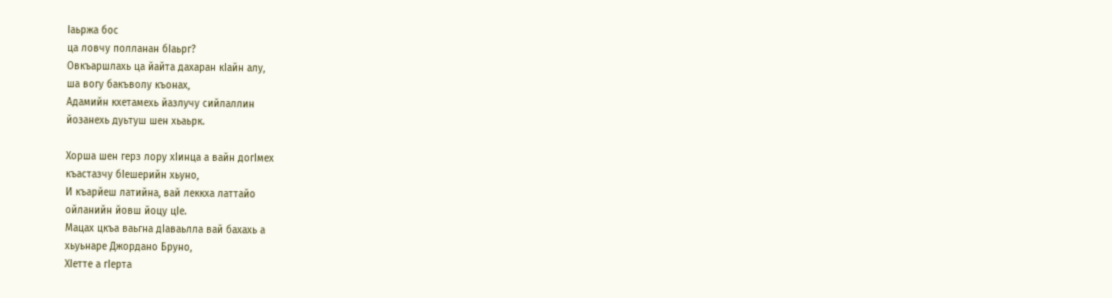Iаьржа бос
ца ловчу полланан бIаьрг?
Овкъаршлахь ца йайта дахаран кIайн алу,
ша вогу бакъволу къонах,
Адамийн кхетамехь йазлучу сийлаллин
йозанехь дуьтуш шен хьаьрк.

Хорша шен герз лору хIинца а вайн догIмех
къастазчу бIешерийн хьуно,
И къарйеш латийна, вай леккха латтайо
ойланийн йовш йоцу цIе.
Мацах цкъа ваьгна дIаваьлла вай бахахь а
хьуьнаре Джордано Бруно,
ХIетте а гIерта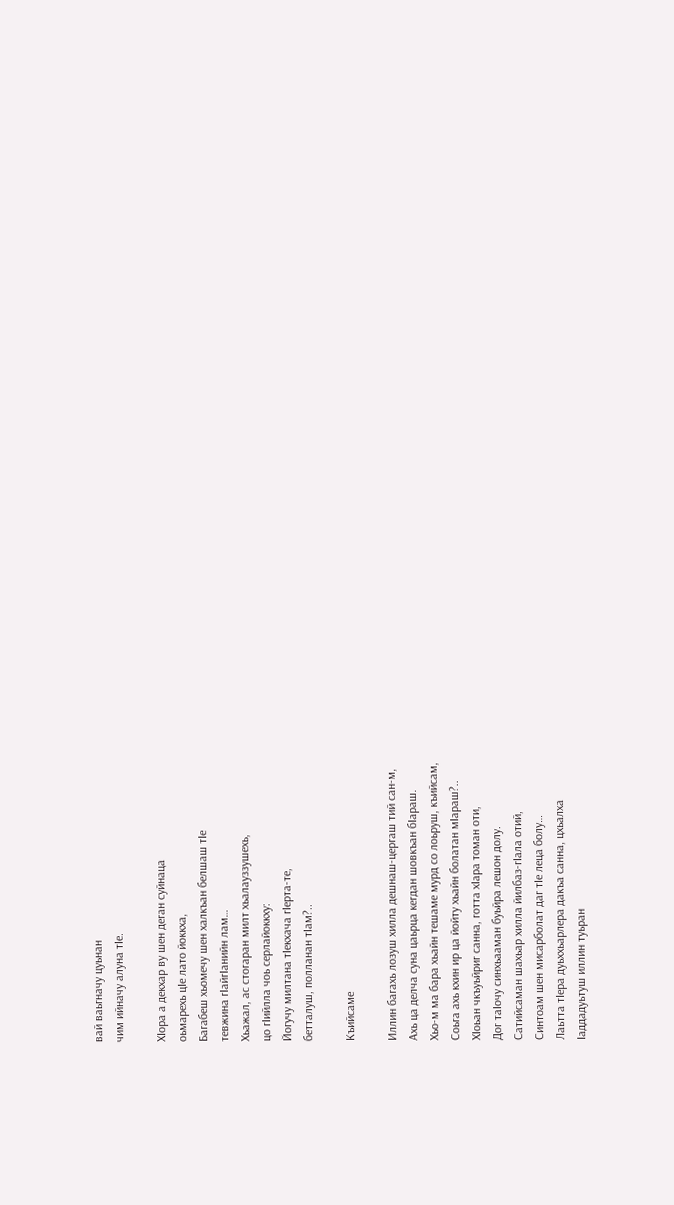вай ваьгначу цуьнан
чим ийначу алуна тIе.

ХIора а декхар ву шен деган суйнаца
оьмарехь цIе лато йоккха,
Багабеш хьомечу шен халкъан белшаш тIе
тевжина гIайгIанийн лам…
Хьажал, ас стогаран милт хьалауззушехь,
цо гIийлла чоь серлайоккху:
Йогучу милтана тIекхача гIерта-те,
бетталуш, полланан тIам?..

Къийсаме

Иллин багахь лозуш хилла дешнаш-цергаш тий сан-м,
Ахь ца делча суна цаьрца кегдан шовкъан бIараш.
Хьо-м ма бара хьайн тешаме мурд со лоьруш, къийсам,
Соьга ахь кхин ир ца йойту хьайн болатан мIараш?..
ХIоьан чкъуьйриг санна, готта хIара томан оти,
Дог таIочу синхьааман буьйра лешон долу.
Сатийсаман шахьар хилла йилбаз-гIала отий,
Синтоам шен мисарболат даг тIе леца болу…
Лаьтта тIера дуьххьарлера дакъа санна, цхьалха
Iаддадуьтуш иллин туьран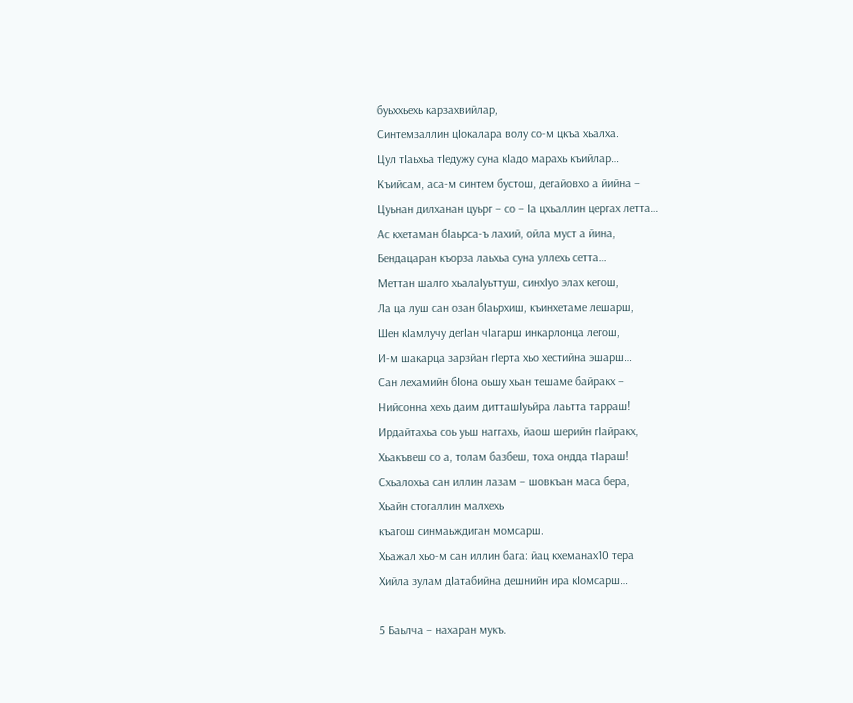буьххьехь карзахвийлар,
Синтемзаллин цIокалара волу со-м цкъа хьалха.
Цул тIаьхьа тIедужу суна кIадо марахь къийлар…
Къийсам, аса-м синтем бустош, дегайовхо а йийна –
Цуьнан дилханан цуьрг – со – Iа цхьаллин цергах летта…
Ас кхетаман бIаьрса-ъ лахий, ойла муст а йина,
Бендацаран къорза лаьхьа суна уллехь сетта…
Меттан шалго хьалаIуьттуш, синхIуо элах кегош,
Ла ца луш сан озан бIаьрхиш, къинхетаме лешарш,
Шен кIамлучу дегIан чIагарш инкарлонца легош,
И-м шакарца зарзйан гIерта хьо хестийна эшарш…
Сан лехамийн бIона оьшу хьан тешаме байракх –
Нийсонна хехь даим дитташIуьйра лаьтта тарраш!
Ирдайтахьа соь уьш наггахь, йаош шерийн гIайракх,
Хьакъвеш со а, толам базбеш, тоха ондда тIараш!
Схьалохьа сан иллин лазам – шовкъан маса бера,
Хьайн стогаллин малхехь
къагош синмаьждиган момсарш.
Хьажал хьо-м сан иллин бага: йац кхеманах10 тера
Хийла зулам дIатабийна дешнийн ира кIомсарш…

5 Баьлча – нахаран мукъ.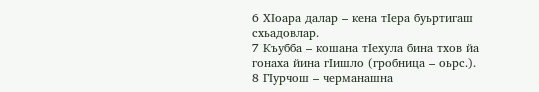6 ХIоара далар – кена тIера буьртигаш схьадовлар.
7 Къубба – кошана тIехула бина тхов йа гонаха йина гIишло (гробница – оьрс.).
8 ГIурчош – черманашна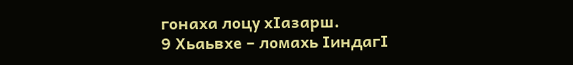гонаха лоцу хIазарш.
9 Хьаьвхе – ломахь IиндагI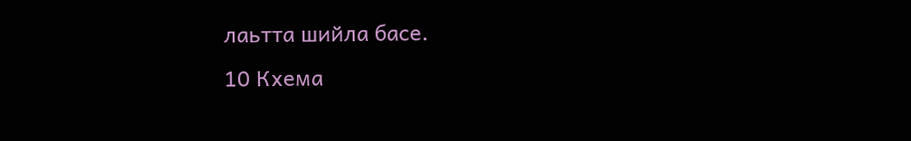лаьтта шийла басе.
10 Кхема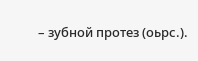– зубной протез (оьрс.).